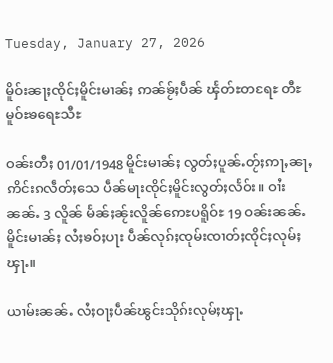Tuesday, January 27, 2026

မိူဝ်းၼႃႈၸိုင်ႈမိူင်းမၢၼ်ႈ ဢၼ်ၶႂ်ႈပဵၼ် ၾႅတ်ႊတရႄႊ တီႊမူဝ်ႊၶရေႊသီႊ

ဝၼ်းတီႈ 01/01/1948 မိူင်းမၢၼ်ႈ လွတ်ႈပူၼ်ႉတႂ်ႈဢႃႇၼႃႇ ဢိင်းၵလဵတ်ႈသေ ပဵၼ်မႃးၸိုင်ႈမိူင်းလွတ်ႈလႅဝ်း။ ဝၢႆး ၼၼ်ႉ 3 လိူၼ် မႅၼ်ႈၼႂ်းလိူၼ်ဢေႊပရိူဝ်ႊ 19 ဝၼ်းၼၼ်ႉ မိူင်းမၢၼ်ႈ လႆႈၶဝ်ႈပႃး ပဵၼ်လုၵ်ႈၸုမ်းၸၢတ်ႈၸိုင်ႈလုမ်ႈၾႃႉ။

ယၢမ်းၼၼ်ႉ လႆႈဝႃႈပဵၼ်ၽွင်းသိုၵ်းလုမ်ႈၾႃႉ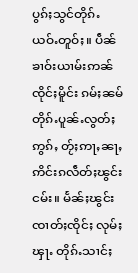ပွၵ်ႈသွင်တိုၵ်ႉယဝ်ႉတူဝ်ႈ။ ပဵၼ်ၶၢဝ်းယၢမ်းဢၼ် ၸိုင်ႈမိူင်း ၵမ်ႈၼမ် တိုၵ်ႉပူၼ်ႉလွတ်ႈဢွၵ်ႇ တႂ်ႈဢႃႇၼႃႇဢိင်းၵလဵတ်ႈၽွင်းငမ်း။ မႅၼ်ႈၽွင်းၸၢတ်ႈၸိုင်ႈ လုမ်ႈၾႃႉ တိုၵ်ႉသၢင်ႈ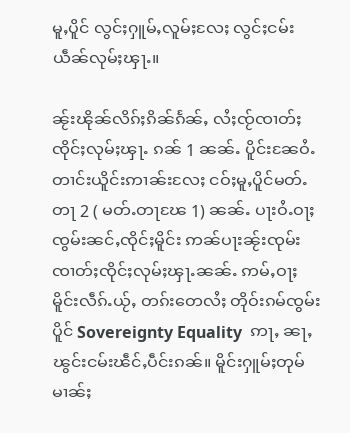မူႇပိူင် လွင်ႈႁူမ်ႇလူမ်ႈလႄႈ လွင်ႈငမ်းယဵၼ်လုမ်ႈၾႃႉ။

ၼႂ်းၽိုၼ်လိၵ်ႈၵိၼ်ၵႅၼ်ႇ လႆႈၸႂ်ၸၢတ်ႈၸိုင်ႈလုမ်ႈၾႃႉ ၵၼ် 1 ၼၼ်ႉ ပိူင်းၼႄဝႆႉ တၢင်းယိူင်းဢၢၼ်းလႄႈ ငဝ်ႈမူႇပိူင်မတ်ႉတႃ 2 ( မတ်ႉတႃၽႄ 1) ၼၼ်ႉ ပႃးဝႆႉဝႃႈ ၸွမ်းၼင်ႇၸိုင်ႈမိူင်း ဢၼ်ပႃးၼႂ်းၸုမ်းၸၢတ်ႈၸိုင်ႈလုမ်ႈၾႃႉၼၼ်ႉ ဢမ်ႇဝႃႈမိူင်းလဵၵ်ႉယႂ်ႇ တၵ်းတေလႆႈ တိုဝ်းၵမ်ၸွမ်းပိူင် Sovereignty Equality  ဢႃႇ ၼႃႇၽွင်းငမ်းၽဵင်ႇပဵင်းၵၼ်။ မိူင်းႁူမ်ႈတုမ်မၢၼ်ႈ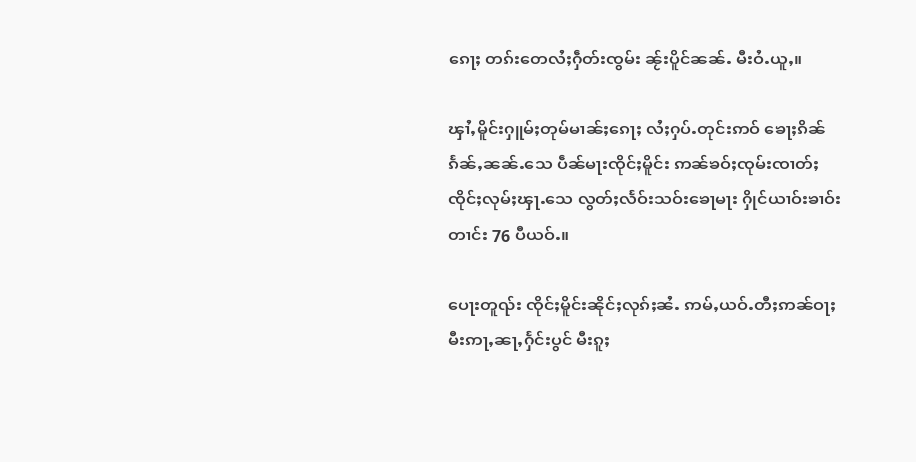ၵေႃႈ တၵ်းတေလႆႈႁဵတ်းၸွမ်း ၼႂ်းပိူင်ၼၼ်ႉ မီးဝႆႉယူႇ။

ၾၢႆႇမိူင်းႁူမ်ႈတုမ်မၢၼ်ႈၵေႃႈ လႆႈႁပ်ႉတုင်းဢဝ် ၶေႃႈၵိၼ်ၵႅၼ်ႇၼၼ်ႉသေ ပဵၼ်မႃးၸိုင်ႈမိူင်း ဢၼ်ၶဝ်ႈၸုမ်းၸၢတ်ႈၸိုင်ႈလုမ်ႈၾႃႉသေ လွတ်ႈလႅဝ်းသဝ်းၶေႃမႃး ႁိုင်ယၢဝ်းၶၢဝ်းတၢင်း 76 ပီယဝ်ႉ။

ပေႃးတူၺ်း ၸိုင်ႈမိူင်းၼိုင်ႈလုၵ်ႈၼႆႉ ဢမ်ႇယဝ်ႉတီႈဢၼ်ဝႃႈ မီးဢႃႇၼႃႇႁႅင်းပွင် မီးၵူႈ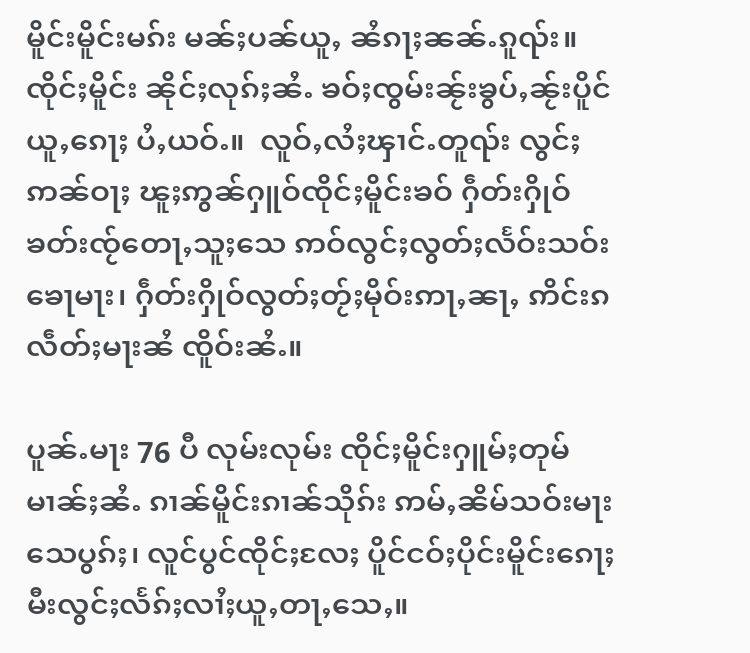မိူင်းမိူင်းမၵ်း မၼ်ႈပၼ်ယူႇ ၼႆၵႃႈၼၼ်ႉၵူၺ်း။ ၸိုင်ႈမိူင်း ၼိုင်ႈလုၵ်ႈၼႆႉ ၶဝ်ႈၸွမ်းၼႂ်းၶွပ်ႇၼႂ်းပိူင်ယူႇၵေႃႈ ပႆႇယဝ်ႉ။  လူဝ်ႇလႆႈၾၢင်ႉတူၺ်း လွင်ႈဢၼ်ဝႃႈ ၽူႈဢွၼ်ႁူဝ်ၸိုင်ႈမိူင်းၶဝ် ႁဵတ်းႁိုဝ်ၶတ်းၸႂ်တေႃႇသူႈသေ ဢဝ်လွင်ႈလွတ်ႈလႅဝ်းသဝ်းၶေႃမႃး၊ ႁဵတ်းႁိုဝ်လွတ်ႈတႂ်ႈမိုဝ်းဢႃႇၼႃႇ ဢိင်းၵလဵတ်ႈမႃးၼႆ ၸိူဝ်းၼႆႉ။

ပူၼ်ႉမႃး 76 ပီ လုမ်းလုမ်း ၸိုင်ႈမိူင်းႁူမ်ႈတုမ်မၢၼ်ႈၼႆႉ ၵၢၼ်မိူင်းၵၢၼ်သိုၵ်း ဢမ်ႇၼိမ်သဝ်းမႃးသေပွၵ်ႈ၊ လူင်ပွင်ၸိုင်ႈလႄႈ ပိူင်ငဝ်ႈပိုင်းမိူင်းၵေႃႈ မီးလွင်ႈလႅၵ်ႈလၢႆႈယူႇတႃႇသေႇ။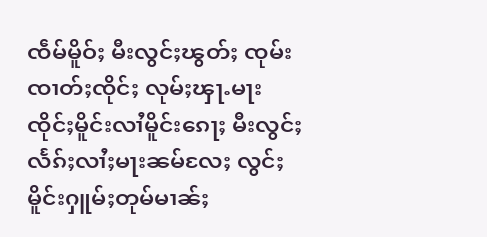ၸဵမ်မိူဝ်ႈ မီးလွင်ႈၽွတ်ႈ ၸုမ်းၸၢတ်ႈၸိုင်ႈ လုမ်ႈၾႃႉမႃး ၸိုင်ႈမိူင်းလၢႆမိူင်းၵေႃႈ မီးလွင်ႈလႅၵ်ႈလၢႆႈမႃးၼမ်လႄႈ လွင်ႈမိူင်းႁူမ်ႈတုမ်မၢၼ်ႈ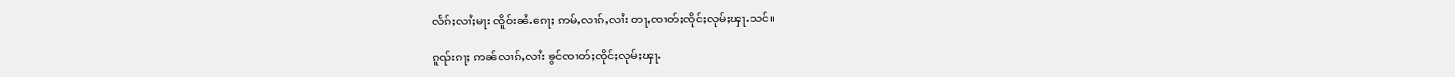လႅၵ်ႈလၢႆႈမႃး ၸိူဝ်းၼႆႉၵေႃႈ ဢမ်ႇလၢၵ်ႇလၢႆး တႃႇၸၢတ်ႈၸိုင်ႈလုမ်ႈၾႃႉသင်။

ၵူၺ်းၵႃႈ ဢၼ်လၢၵ်ႇလၢႆး ၶွင်ၸၢတ်ႈၸိုင်ႈလုမ်ႈၾႃႉ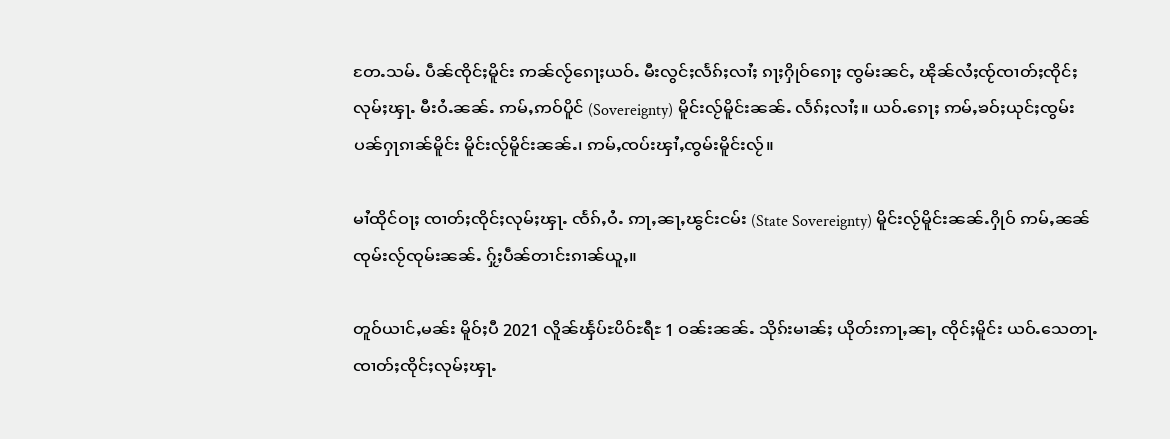တႄႉသမ်ႉ ပဵၼ်ၸိုင်ႈမိူင်း ဢၼ်လႂ်ၵေႃႈယဝ်ႉ မီးလွင်ႈလႅၵ်ႈလၢႆႈ ၵႃႈႁိုဝ်ၵေႃႈ ၸွမ်းၼင်ႇ ၽိုၼ်လႆႈၸႂ်ၸၢတ်ႈၸိုင်ႈလုမ်ႈၾႃႉ မီးဝႆႉၼၼ်ႉ ဢမ်ႇဢဝ်ပိူင် (Sovereignty) မိူင်းလႂ်မိူင်းၼၼ်ႉ လႅၵ်ႈလၢႆႈ။ ယဝ်ႉၵေႃႈ ဢမ်ႇၶဝ်ႈယုင်ႈၸွမ်း ပၼ်ႁႃၵၢၼ်မိူင်း မိူင်းလႂ်မိူင်းၼၼ်ႉ၊ ဢမ်ႇၸပ်းၾၢႆႇၸွမ်းမိူင်းလႂ်။

မၢႆထိုင်ဝႃႈ ၸၢတ်ႈၸိုင်ႈလုမ်ႈၾႃႉ ၸႅၵ်ႇဝႆႉ ဢႃႇၼႃႇၽွင်းငမ်း (State Sovereignty) မိူင်းလႂ်မိူင်းၼၼ်ႉႁိုဝ် ဢမ်ႇၼၼ် ၸုမ်းလႂ်ၸုမ်းၼၼ်ႉ ႁႂ်ႈပဵၼ်တၢင်းၵၢၼ်ယူႇ။

တူဝ်ယၢင်ႇမၼ်း မိူဝ်ႈပီ 2021 လိူၼ်ၾႅပ်ႊပိဝ်ႊရီႊ 1 ဝၼ်းၼၼ်ႉ သိုၵ်းမၢၼ်ႈ ယိုတ်းဢႃႇၼႃႇ ၸိုင်ႈမိူင်း ယဝ်ႉသေတႃႉ ၸၢတ်ႈၸိုင်ႈလုမ်ႈၾႃႉ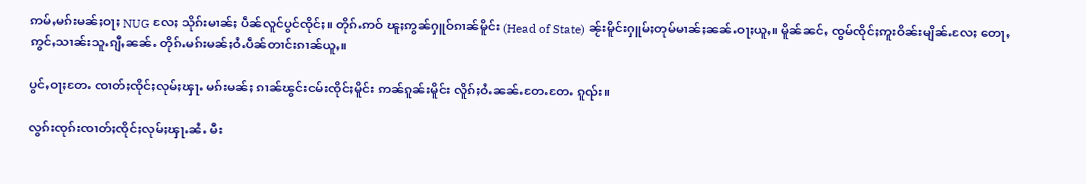ဢမ်ႇမၵ်းမၼ်ႈဝႃႈ NUG လႄႈ သိုၵ်းမၢၼ်ႈ ပဵၼ်လူင်ပွင်ၸိုင်ႈ။ တိုၵ်ႉဢဝ် ၽူႈဢွၼ်ႁူဝ်ၵၢၼ်မိူင်း (Head of State) ၼႂ်းမိူင်းႁူမ်ႈတုမ်မၢၼ်ႈၼၼ်ႉဝႃႈယူႇ။ မိူၼ်ၼင်ႇ ၸွမ်ၸိုင်ႈဢူးဝိၼ်းမျိၼ်ႉလႄႈ တေႃႇဢွင်ႇသၢၼ်းသူႉၵျီႇၼၼ်ႉ တိုၵ်ႉမၵ်းမၼ်ႈဝႆႉပဵၼ်တၢင်းၵၢၼ်ယူႇ။

ပွင်ႇဝႃႈတႄႉ ၸၢတ်ႈၸိုင်ႈလုမ်ႈၾႃႉ မၵ်းမၼ်ႈ ၵၢၼ်ၽွင်းငမ်းၸိုင်ႈမိူင်း ဢၼ်ၵူၼ်းမိူင်း လိူၵ်ႈဝႆႉၼၼ်ႉတႄႉတႄႉ ၵူၺ်း။

လွၵ်းၸုၵ်းၸၢတ်ႈၸိုင်ႈလုမ်ႈၾႃႉၼႆႉ မီး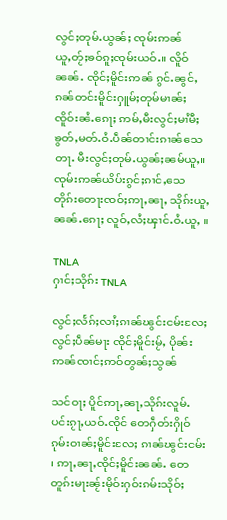လွင်ႈတုမ်ႉယွၼ်ႈ ၸုမ်းဢၼ်ယူႇတႂ်ႈၶဝ်ၵူႈၸုမ်းယဝ်ႉ။ လိူဝ်ၼၼ်ႉ ၸိုင်ႈမိူင်းဢၼ် ၵွင်ႉၼွင်ႇၵၼ်တင်းမိူင်းႁူမ်ႈတုမ်မၢၼ်ႈ ၸိူဝ်းၼႆႉၵေႃႈ ဢမ်ႇမီးလွင်ႈမၢႆမီႈ ၶွတ်ႇမတ်ႉဝႆႉပဵၼ်တၢင်းၵၢၼ်သေတႃႉ မီးလွင်ႈတုမ်ႉယွၼ်ႈၼမ်ယူႇ။ ၸုမ်းဢၼ်ယိပ်းၵွင်ႈၵၢင်ႇသေ တိုၵ်းတေႃးၸဝ်ႈဢႃႇၼႃႇ သိုၵ်းယူႇၼၼ်ႉၵေႃႈ လူဝ်ႇလႆႈၾၢင်ႉဝႆႉယူႇ ။

TNLA
ႁၢင်ႈသိုၵ်း TNLA

လွင်ႈလႅၵ်ႈလၢႆႈၵၢၼ်ၽွင်းငမ်းလႄႈ လွင်ႈပဵၼ်မႃး ၸိုင်ႈမိူင်းမႂ်ႇ ပိုၼ်းဢၼ်ၸၢင်ႈဢဝ်တွၼ်ႈသွၼ်

သင်ဝႃႈ ပိူင်ဢႃႇၼႃႇသိုၵ်းလူမ်ႉပင်းၵႂႃႇယဝ်ႉၸိုင် တေႁဵတ်းႁိုဝ် ၵုမ်းဝၢၼ်ႈမိူင်းလႄႈ ၵၢၼ်ၽွင်းငမ်း ၊ ဢႃႇၼႃႇၸိုင်ႈမိူင်းၼၼ်ႉ တေတူၵ်းမႃးၼႂ်းမိုဝ်းႁဝ်းၵမ်းသိုဝ်ႈ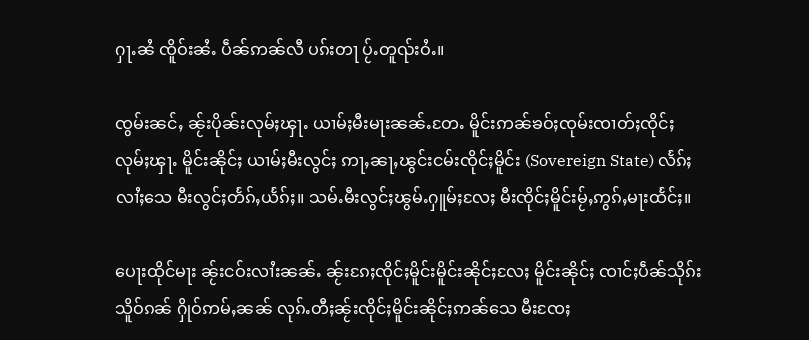ႁႃႉၼႆ ၸိူဝ်းၼႆႉ ပဵၼ်ဢၼ်လီ ပၵ်းတႃ ပႂ်ႉတူၺ်းဝႆႉ။

ၸွမ်းၼင်ႇ ၼႂ်းပိုၼ်းလုမ်ႈၾႃႉ ယၢမ်ႈမီးမႃးၼၼ်ႉတႄႉ မိူင်းဢၼ်ၶဝ်ႈၸုမ်းၸၢတ်ႈၸိုင်ႈ လုမ်ႈၾႃႉ မိူင်းၼိုင်ႈ ယၢမ်ႈမီးလွင်ႈ ဢႃႇၼႃႇၽွင်းငမ်းၸိုင်ႈမိူင်း (Sovereign State) လႅၵ်ႈလၢႆႈသေ မီးလွင်ႈတႅၵ်ႇယႅၵ်ႈ။ သမ်ႉမီးလွင်ႈၽွမ်ႉႁူမ်ႈလႄႈ မီးၸိုင်ႈမိူင်းမႂ်ႇဢွၵ်ႇမႃးထႅင်ႈ။

ပေႃးထိုင်မႃး ၼႂ်းငဝ်းလၢႆးၼၼ်ႉ ၼႂ်းၵႄႈၸိုင်ႈမိူင်းမိူင်းၼိုင်ႈလႄႈ မိူင်းၼိုင်ႈ ၸၢင်ႈပဵၼ်သိုၵ်းသိူဝ်ၵၼ် ႁိုဝ်ဢမ်ႇၼၼ် လုၵ်ႉတီႈၼႂ်းၸိုင်ႈမိူင်းၼိုင်ႈဢၼ်သေ မီးၸႄႈ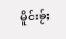မိူင်းၶႂ်ႈ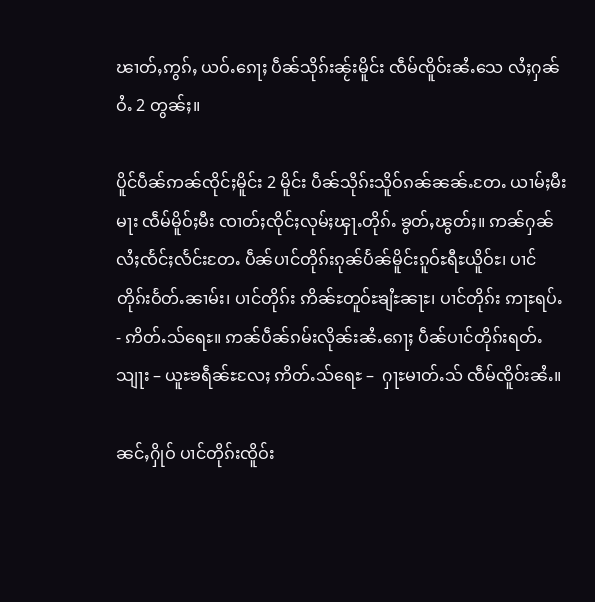ၽၢတ်ႇဢွၵ်ႇ ယဝ်ႉၵေႃႈ ပဵၼ်သိုၵ်းၼႂ်းမိူင်း ၸဵမ်ၸိူဝ်းၼႆႉသေ လႆႈႁၼ်ဝႆႉ 2 တွၼ်ႈ။

ပိူင်ပဵၼ်ဢၼ်ၸိုင်ႈမိူင်း 2 မိူင်း ပဵၼ်သိုၵ်းသိူဝ်ၵၼ်ၼၼ်ႉတႄႉ ယၢမ်ႈမီးမႃး ၸဵမ်မိူဝ်ႈမီး ၸၢတ်ႈၸိုင်ႈလုမ်ႈၾႃႉတိုၵ်ႉ ၶွတ်ႇၽွတ်ႈ။ ဢၼ်ႁၼ်လႆႈၸႅင်ႈလႅင်းတႄႉ ပဵၼ်ပၢင်တိုၵ်းၵုၼ်ပႅၼ်မိူင်းၵူဝ်ႊရီႊယိူဝ်ႊ၊ ပၢင်တိုၵ်းဝႅတ်ႉၼၢမ်း၊ ပၢင်တိုၵ်း ဢိၼ်ႊတူဝ်ႊၶျႆႊၼႃႊ၊ ပၢင်တိုၵ်း ဢႃႊရပ်ႉ- ဢိတ်ႉသ်ရေႊ။ ဢၼ်ပဵၼ်ၵမ်းလိုၼ်းၼႆႉၵေႃႈ ပဵၼ်ပၢင်တိုၵ်းရတ်ႉသျႃး – ယူႊၶရဵၼ်ႊလႄႈ ဢိတ်ႉသ်ရေႊ –  ႁႃႊမၢတ်ႉသ် ၸဵမ်ၸိူဝ်းၼႆႉ။

ၼင်ႇႁိုဝ် ပၢင်တိုၵ်းၸိူဝ်း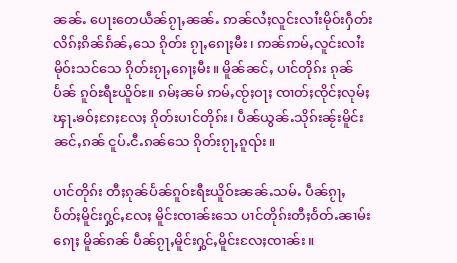ၼၼ်ႉ ပေႃးတေယဵၼ်ၵႂႃႇၼၼ်ႉ ဢၼ်လႆႈလူင်းလၢႆးမိုဝ်းႁဵတ်း လိၵ်ႈၵိၼ်ၵႅၼ်ႇသေ ၵိုတ်း ၵႂႃႇၵေႃႈမီး၊ ဢၼ်ဢမ်ႇလူင်းလၢႆးမိုဝ်းသင်သေ ၵိုတ်းၵႂႃႇၵေႃႈမီး။ မိူၼ်ၼင်ႇ ပၢင်တိုၵ်း ၵုၼ်ပႅၼ် ၵူဝ်ႊရီႊယိူဝ်ႊ။ ၵမ်ႈၼမ် ဢမ်ႇၸႂ်ႈဝႃႈ ၸၢတ်ႈၸိုင်ႈလုမ်ႈၾႃႉၶဝ်ႈၵႄႈလႄႈ ၵိုတ်းပၢင်တိုၵ်း၊ ပဵၼ်ယွၼ်ႉသိုၵ်းၼႂ်းမိူင်းၼင်ႇၵၼ် ငူပ်ႉငီႉၵၼ်သေ ၵိုတ်းၵႂႃႇၵူၺ်း။

ပၢင်တိုၵ်း တီႈၵုၼ်ပႅၼ်ၵူဝ်ႊရီႊယိူဝ်ႊၼၼ်ႉသမ်ႉ ပဵၼ်ၵႂႃႇပႅတ်ႈမိူင်းႁွင်ႇလႄႈ မိူင်းၸၢၼ်းသေ ပၢင်တိုၵ်းတီႈဝႅတ်ႉၼၢမ်းၵေႃႈ မိူၼ်ၵၼ် ပဵၼ်ၵႂႃႇမိူင်းႁွင်ႇမိူင်းလႄႈၸၢၼ်း။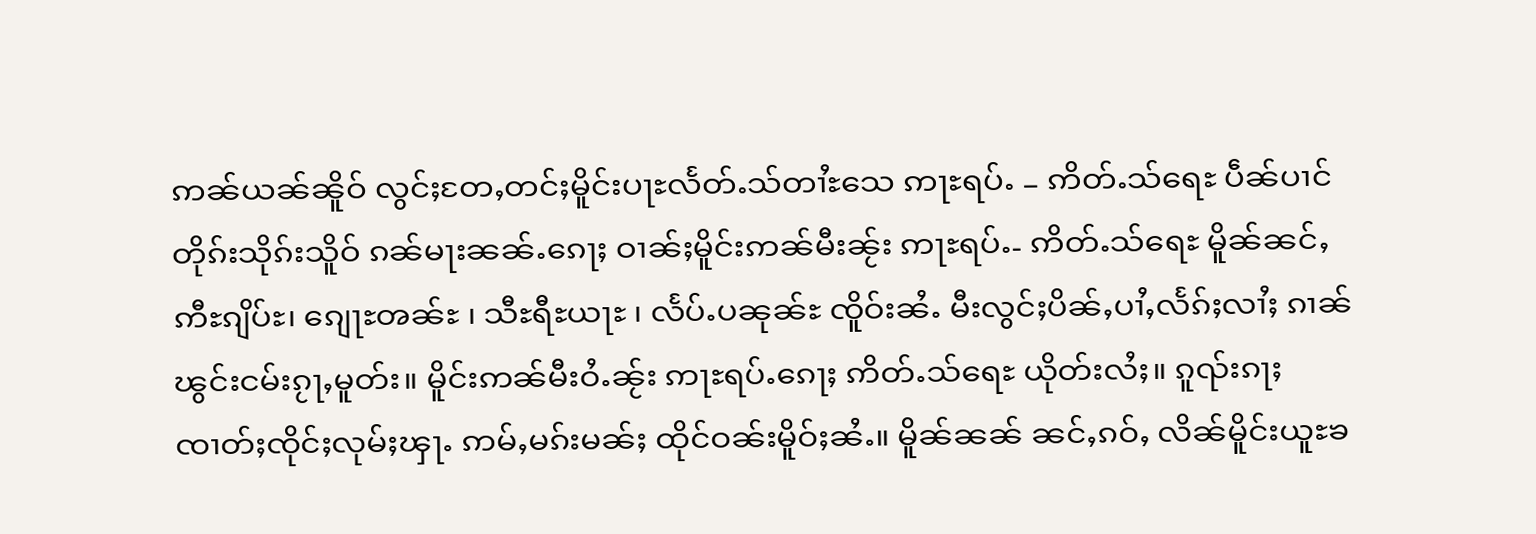ဢၼ်ယၼ်ၼိူဝ် လွင်ႈတႄႇတင်ႈမိူင်းပႃႊလႅတ်ႉသ်တၢႆႊသေ ဢႃႊရပ်ႉ – ဢိတ်ႉသ်ရေႊ ပဵၼ်ပၢင်တိုၵ်းသိုၵ်းသိူဝ် ၵၼ်မႃးၼၼ်ႉၵေႃႈ ဝၢၼ်ႈမိူင်းဢၼ်မီးၼႂ်း ဢႃႊရပ်ႉ- ဢိတ်ႉသ်ရေႊ မိူၼ်ၼင်ႇ ဢီႊၵျိပ်ႊ၊ ၵျေႃႊၻၼ်ႊ ၊ သီႊရီႊယႃႊ ၊ လႅပ်ႉပၼုၼ်ႊ ၸိူဝ်းၼႆႉ မီးလွင်ႈပိၼ်ႇပၢႆႇလႅၵ်ႈလၢႆႈ ၵၢၼ်ၽွင်းငမ်းၵႂႃႇမူတ်း။ မိူင်းဢၼ်မီးဝႆႉၼႂ်း ဢႃႊရပ်ႉၵေႃႈ ဢိတ်ႉသ်ရေႊ ယိုတ်းလႆႈ။ ၵူၺ်းၵႃႈ ၸၢတ်ႈၸိုင်ႈလုမ်ႈၾႃႉ ဢမ်ႇမၵ်းမၼ်ႈ ထိုင်ဝၼ်းမိူဝ်ႈၼႆႉ။ မိူၼ်ၼၼ် ၼင်ႇၵဝ်ႇ လိၼ်မိူင်းယူႊၶ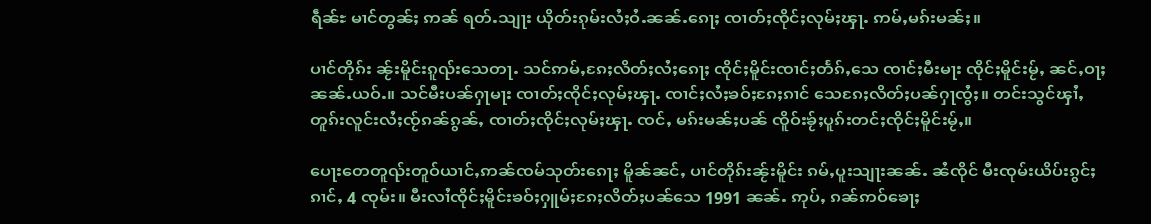ရဵၼ်ႊ မၢင်တွၼ်ႈ ဢၼ် ရတ်ႉသျႃး ယိုတ်းၵုမ်းလႆႈဝႆႉၼၼ်ႉၵေႃႈ ၸၢတ်ႈၸိုင်ႈလုမ်ႈၾႃႉ ဢမ်ႇမၵ်းမၼ်ႈ။

ပၢင်တိုၵ်း ၼႂ်းမိူင်းၵူၺ်းသေတႃႉ သင်ဢမ်ႇၵႄႈလိတ်ႈလႆႈၵေႃႈ ၸိုင်ႈမိူင်းၸၢင်ႈတႅၵ်ႇသေ ၸၢင်ႈမီးမႃး ၸိုင်ႈမိူင်းမႂ်ႇ ၼင်ႇဝႃႈၼၼ်ႉယဝ်ႉ။ သင်မီးပၼ်ႁႃမႃး ၸၢတ်ႈၸိုင်ႈလုမ်ႈၾႃႉ ၸၢင်ႈလႆႈၶဝ်ႈၵႄႈၵၢင် သေၵႄႈလိတ်ႈပၼ်ႁႃၸွႆႈ။ တင်းသွင်ၾၢႆႇတူၵ်းလူင်းလႆႈၸႂ်ၵၼ်ၵွၼ်ႇ ၸၢတ်ႈၸိုင်ႈလုမ်ႈၾႃႉ ၸင်ႇ မၵ်းမၼ်ႈပၼ် ၸိူဝ်းၶႂ်ႈပူၵ်းတင်ႈၸိုင်ႈမိူင်းမႂ်ႇ။

ပေႃးတေတူၺ်းတူဝ်ယၢင်ႇဢၼ်ၸမ်သုတ်းၵေႃႈ မိူၼ်ၼင်ႇ ပၢင်တိုၵ်းၼႂ်းမိူင်း ၵမ်ႇပူးသျႃးၼၼ်ႉ ၼႆၸိုင် မီးၸုမ်းယိပ်းၵွင်ႈၵၢင်ႇ 4 ၸုမ်း။ မီးလၢႆၸိုင်ႈမိူင်းၶဝ်ႈႁူမ်ႈၵႄႈလိတ်ႈပၼ်သေ 1991 ၼၼ်ႉ ဢုပ်ႇ ၵၼ်ဢဝ်ၶေႃႈ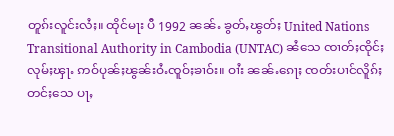တူၵ်းလူင်းလႆႈ။ ထိုင်မႃး ပီ 1992 ၼၼ်ႉ ၶွတ်ႇၽွတ်ႈ United Nations Transitional Authority in Cambodia (UNTAC) ၼႆသေ ၸၢတ်ႈၸိုင်ႈလုမ်ႈၾႃႉ ဢဝ်ပုၼ်ႈၽွၼ်းဝႆႉၸူဝ်ႈၶၢဝ်း။ ဝၢႆး ၼၼ်ႉၵေႃႈ ၸတ်းပၢင်လိူၵ်ႈတင်ႈသေ ပႃႇ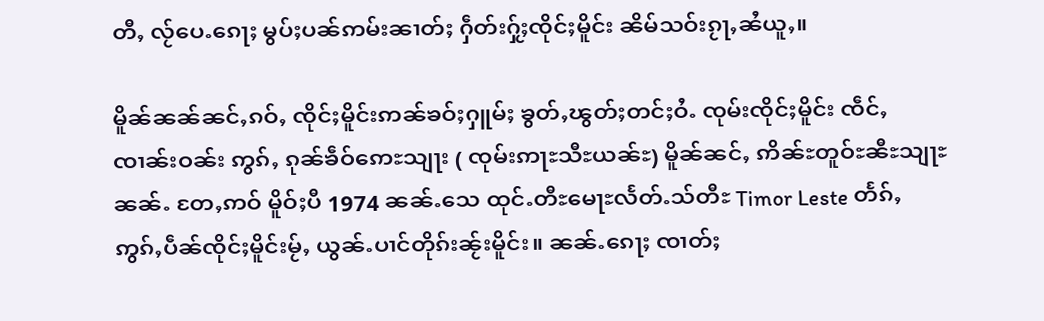တီႇ လႂ်ပေႉၵေႃႈ မွပ်ႈပၼ်ဢမ်းၼၢတ်ႈ ႁဵတ်းႁႂ်ႈၸိုင်ႈမိူင်း ၼိမ်သဝ်းၵႂႃႇၼႆယူႇ။

မိူၼ်ၼၼ်ၼင်ႇၵဝ်ႇ ၸိုင်ႈမိူင်းဢၼ်ၶဝ်ႈႁူမ်ႈ ၶွတ်ႇၽွတ်ႈတင်ႈဝႆႉ ၸုမ်းၸိုင်ႈမိူင်း ၸဵင်ႇၸၢၼ်းဝၼ်း ဢွၵ်ႇ ၵုၼ်ၶဵဝ်ဢေႊသျႃး ( ၸုမ်းဢႃႊသီႊယၼ်ႊ) မိူၼ်ၼင်ႇ ဢိၼ်ႊတူဝ်ႊၼီႊသျႃႊၼၼ်ႉ တႄႇဢဝ် မိူဝ်ႈပီ 1974 ၼၼ်ႉသေ ထုင်ႉတီႊမေႃႊလႅတ်ႉသ်တီႊ Timor Leste တႅၵ်ႇဢွၵ်ႇပဵၼ်ၸိုင်ႈမိူင်းမႂ်ႇ ယွၼ်ႉပၢင်တိုၵ်းၼႂ်းမိူင်း။ ၼၼ်ႉၵေႃႈ ၸၢတ်ႈ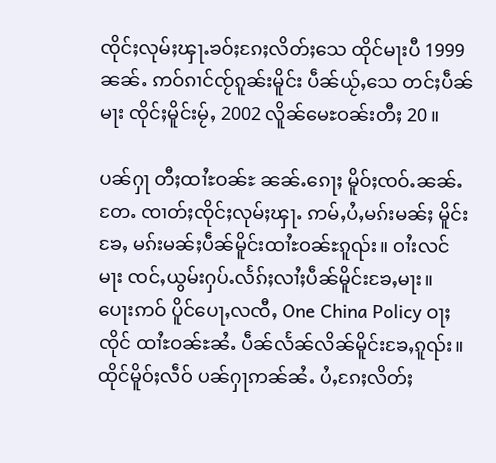ၸိုင်ႈလုမ်ႈၾႃႉၶဝ်ႈၵႄႈလိတ်ႈသေ ထိုင်မႃးပီ 1999 ၼၼ်ႉ ဢဝ်ၵၢင်ၸႂ်ၵူၼ်းမိူင်း ပဵၼ်ယႂ်ႇသေ တင်ႈပဵၼ်မႃး ၸိုင်ႈမိူင်းမႂ်ႇ 2002 လိူၼ်မေႊဝၼ်းတီႈ 20 ။

ပၼ်ႁႃ တီႈထၢႆႊဝၼ်ႊ ၼၼ်ႉၵေႃႈ မိူဝ်ႈၸဝ်ႉၼၼ်ႉတႄႉ ၸၢတ်ႈၸိုင်ႈလုမ်ႈၾႃႉ ဢမ်ႇပႆႇမၵ်းမၼ်ႈ မိူင်းၶႄႇ မၵ်းမၼ်ႈပဵၼ်မိူင်းထၢႆႊဝၼ်ႊၵူၺ်း။ ဝၢႆးလင်မႃး ၸင်ႇယွမ်းႁပ်ႉလႅၵ်ႈလၢႆႈပဵၼ်မိူင်းၶႄႇမႃး။ ပေႃးဢဝ် ပိူင်ပေႃႇလၸီႇ One China Policy ဝႃႈၸိုင် ထၢႆႊဝၼ်ႊၼႆႉ ပဵၼ်လႅၼ်လိၼ်မိူင်းၶႄႇၵူၺ်း။ ထိုင်မိူဝ်ႈလဵဝ် ပၼ်ႁႃဢၼ်ၼႆႉ ပႆႇၵႄႈလိတ်ႈ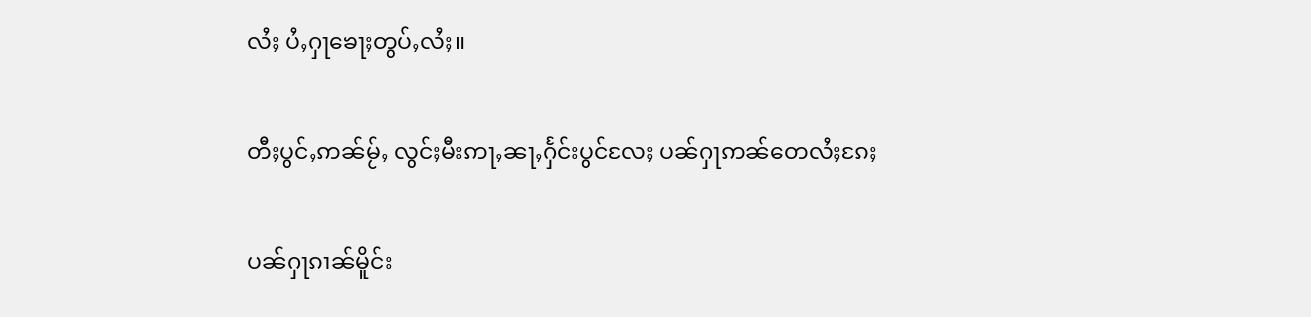လႆႈ ပႆႇႁႃၶေႃႈတွပ်ႇလႆႈ။

တီႈပွင်ႇဢၼ်မႂ်ႇ လွင်ႈမီးဢႃႇၼႃႇႁႅင်းပွင်လႄႈ ပၼ်ႁႃဢၼ်တေလႆႈၵႄႈ

ပၼ်ႁႃၵၢၼ်မိူင်း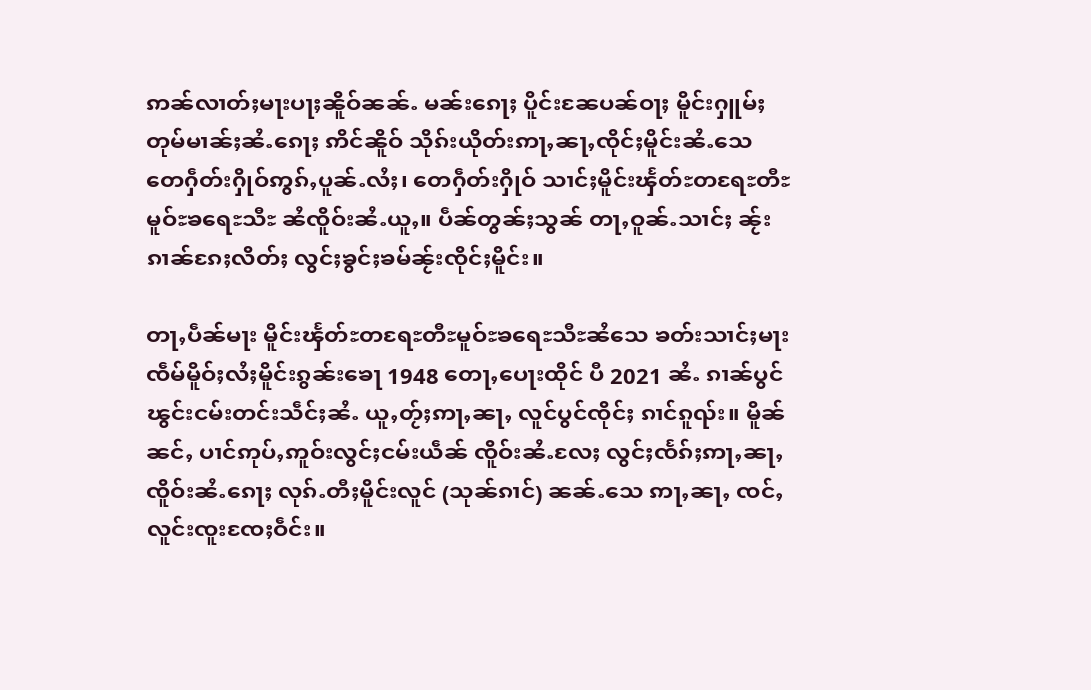ဢၼ်လၢတ်ႈမႃးပႃႈၼိူဝ်ၼၼ်ႉ မၼ်းၵေႃႈ ပိူင်းၼႄပၼ်ဝႃႈ မိူင်းႁူမ်ႈတုမ်မၢၼ်ႈၼႆႉၵေႃႈ ဢိင်ၼိူဝ် သိုၵ်းယိုတ်းဢႃႇၼႃႇၸိုင်ႈမိူင်းၼႆႉသေ တေႁဵတ်းႁိုဝ်ဢွၵ်ႇပူၼ်ႉလႆႈ၊ တေႁဵတ်းႁိုဝ် သၢင်ႈမိူင်းၾႅတ်ႊတရႄႊတီႊမူဝ်ႊၶရေႊသီႊ ၼႆၸိူဝ်းၼႆႉယူႇ။ ပဵၼ်တွၼ်ႈသွၼ် တႃႇဝူၼ်ႉသၢင်ႈ ၼႂ်း ၵၢၼ်ၵႄႈလိတ်ႈ လွင်ႈၶွင်ႈၶမ်ၼႂ်းၸိုင်ႈမိူင်း။

တႃႇပဵၼ်မႃး မိူင်းၾႅတ်ႊတရႄႊတီႊမူဝ်ႊၶရေႊသီႊၼႆသေ ၶတ်းသၢင်ႈမႃး ၸဵမ်မိူဝ်ႈလႆႈမိူင်းၵွၼ်းၶေႃ 1948 တေႃႇပေႃးထိုင် ပီ 2021 ၼႆႉ ၵၢၼ်ပွင်ၽွင်းငမ်းတင်းသဵင်ႈၼႆႉ ယူႇတႂ်ႈဢႃႇၼႃႇ လူင်ပွင်ၸိုင်ႈ ၵၢင်ၵူၺ်း။ မိူၼ်ၼင်ႇ ပၢင်ဢုပ်ႇဢူဝ်းလွင်ႈငမ်းယဵၼ် ၸိူဝ်းၼႆႉလႄႈ လွင်ႈၸႅၵ်ႈဢႃႇၼႃႇ ၸိူဝ်းၼႆႉၵေႃႈ လုၵ်ႉတီႈမိူင်းလူင် (သုၼ်ၵၢင်) ၼၼ်ႉသေ ဢႃႇၼႃႇ ၸင်ႇလူင်းၸူးၸႄႈဝဵင်း။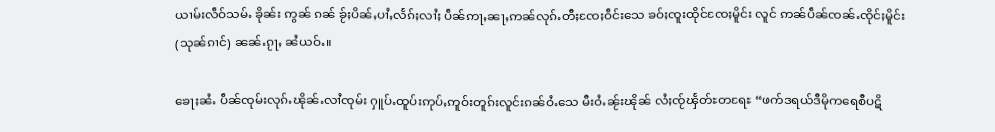ယၢမ်းလဵဝ်သမ်ႉ ၶိုၼ်း ဢွၼ် ၵၼ် ၶႂ်ႈပိၼ်ႇပၢႆႇလႅၵ်ႈလၢႆႈ ပဵၼ်ဢႃႇၼႃႇဢၼ်လုၵ်ႉတီႈၸႄႈဝဵင်းသေ ၶဝ်ႈၸူးထိုင်ၸႄႈမိူင်း လူင် ဢၼ်ပဵၼ်ၸၼ်ႉၸိုင်ႈမိူင်း(သုၼ်ၵၢင်) ၼၼ်ႉၵႂႃႇ ၼႆယဝ်ႉ။

ၶေႃႈၼႆႉ ပဵၼ်ၸုမ်းလုၵ်ႉၽိုၼ်ႉလၢႆၸုမ်း ႁူပ်ႉထူပ်းဢုပ်ႇဢူဝ်းတူၵ်းလူင်းၵၼ်ဝႆႉသေ မီးဝႆႉၼႂ်းၽိုၼ် လႆႈၸႂ်ၾႅတ်ႊတရႄႊ “ဖက်ဒရယ်ဒီမိုကရေစီပဋိ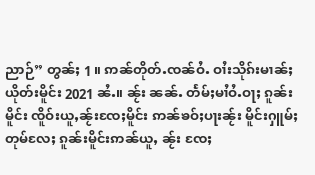ညာဉ်” တွၼ်ႈ 1 ။ ဢၼ်တိုတ်ႉၸၼ်ဝႆႉ ဝၢႆးသိုၵ်းမၢၼ်ႈ ယိုတ်းမိူင်း 2021 ၼႆႉ။ ၼႂ်း ၼၼ်ႉ တႅမ်ႈမၢႆဝႆႉဝႃႈ ၵူၼ်းမိူင်း ၸိူဝ်းယူႇၼႂ်းၸႄႈမိူင်း ဢၼ်ၶဝ်ႈပႃးၼႂ်း မိူင်းႁူမ်ႈတုမ်လႄႈ ၵူၼ်းမိူင်းဢၼ်ယူႇ ၼႂ်း ၸႄႈ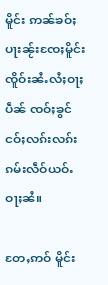မိူင်း ဢၼ်ၶဝ်ႈပႃးၼႂ်းၸႄႈမိူင်း ၸိူဝ်းၼႆႉလႆႈဝႃႈပဵၼ် ၸဝ်ႈၶွင် ငဝ်ႈလၵ်းလၵ်းၵမ်းလဵဝ်ယဝ်ႉ ဝႃႈၼႆ။

တႄႇဢဝ် မိူင်း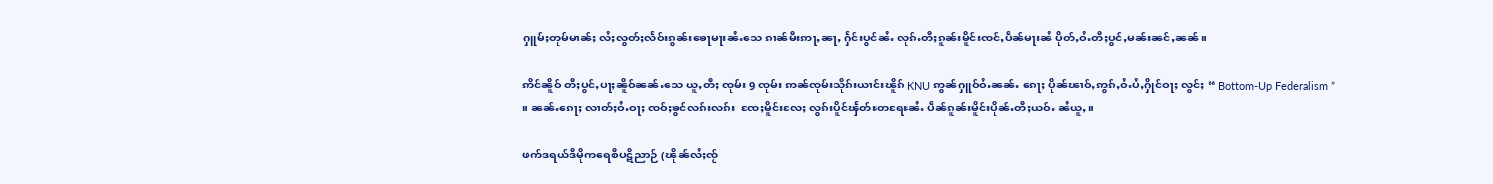ႁူမ်ႈတုမ်မၢၼ်ႈ လႆႈလွတ်ႈလႅဝ်းၵွၼ်းၶေႃမႃးၼႆႉသေ ၵၢၼ်မီးဢႃႇၼႃႇ ႁႅင်းပွင်ၼႆႉ လုၵ်ႉတီႈၵူၼ်းမိူင်းၸင်ႇပဵၼ်မႃးၼႆ ပိုတ်ႇဝႆႉတီႈပွင်ႇမၼ်းၼင်ႇၼၼ်။

ဢိင်ၼိူဝ် တီႈပွင်ႇပႃႈၼိူဝ်ၼၼ်ႉသေ ယူႇတီႈ ၸုမ်း 9 ၸုမ်း ဢၼ်ၸုမ်းသိုၵ်းယၢင်းၽိူၵ် KNU ဢွၼ်ႁူဝ်ဝႆႉၼၼ်ႉ ၵေႃႈ ပိုၼ်ၽၢဝ်ႇဢွၵ်ႇဝႆႉပႆႇႁိုင်ဝႃႈ လွင်ႈ “ Bottom-Up Federalism ” ။ ၼၼ်ႉၵေႃႈ လၢတ်ႈဝႆႉဝႃႈ ၸဝ်ႈၶွင်လၵ်းလၵ်း  ၸႄႈမိူင်းလႄႈ လွၵ်းပိူင်ၾႅတ်ႊတရႄႊၼႆႉ ပဵၼ်ၵူၼ်းမိူင်းပိုၼ်ႉတီႈယဝ်ႉ ၼႆယူႇ။

ဖက်ဒရယ်ဒီမိုကရေစီပဋိညာဉ် (ၽိုၼ်လႆႈၸႂ်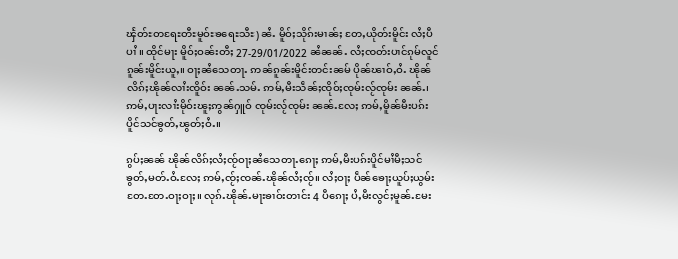ၾႅတ်ႊတရႄႊတီႊမူဝ်ႊၶရေႊသီႊ) ၼႆႉ မိူဝ်ႈသိုၵ်းမၢၼ်ႈ တႄႇယိုတ်းမိူင်း လႆႈပီပၢႆ ။ ထိုင်မႃး မိူဝ်ႈဝၼ်းတီႈ 27-29/01/2022 ၼႆၼၼ်ႉ လႆႈၸတ်းပၢင်ၵုမ်လူင် ၵူၼ်းမိူင်းယူႇ။ ဝႃႈၼႆသေတႃႉ ဢၼ်ၵူၼ်းမိူင်းတင်းၼမ် ပိုၼ်ၽၢဝ်ႇဝႆႉ ၽိုၼ်လိၵ်ႈၽိုၼ်လၢႆးၸိူဝ်း ၼၼ်ႉသမ်ႉ ဢမ်ႇမီးသဵၼ်ႈၸိုဝ်ႈၸုမ်းလႂ်ၸုမ်း ၼၼ်ႉ၊ ဢမ်ႇပႃးလၢႆးမိုဝ်းၽူႈဢွၼ်ႁူဝ် ၸုမ်းလႂ်ၸုမ်း ၼၼ်ႉလႄႈ ဢမ်ႇမိူၼ်မီးပၵ်းပိူင်သင်ၶွတ်ႇၽွတ်ႈဝႆႉ။

ၵွပ်ႈၼၼ် ၽိုၼ်လိၵ်ႈလႆႈၸႂ်ဝႃႈၼႆသေတႃႉၵေႃႈ ဢမ်ႇမီးပၵ်းပိူင်မၢႆမီႈသင်ၶွတ်ႇမတ်ႉဝႆႉလႄႈ ဢမ်ႇၸႂ်ႈၸၼ်ႉၽိုၼ်လႆႈၸႂ်။ လႆႈဝႃႈ ပဵၼ်ၶေႃႈယူပ်ႈယွမ်းတႄႉတႄႉဝႃႈဝႃႈ။ လုၵ်ႉၽိုၼ်ႉမႃးၶၢဝ်းတၢင်း 4 ပီၵေႃႈ ပႆႇမီးလွင်ႈမူၼ်ႉမႄး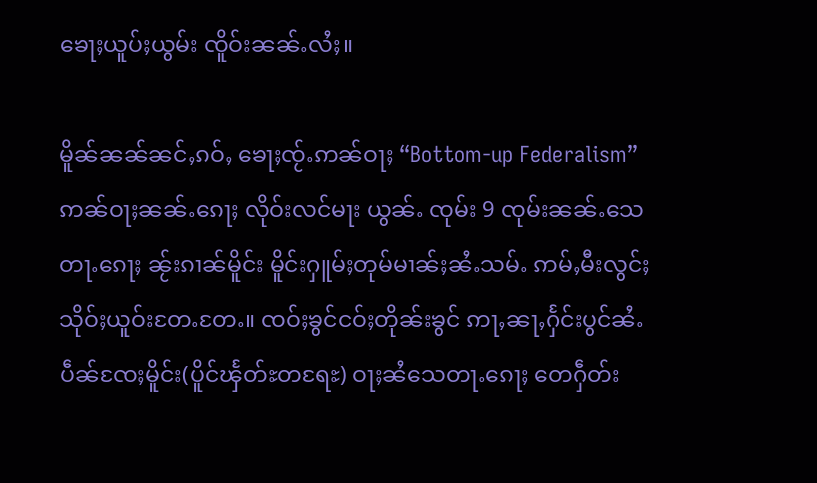ၶေႃႈယူပ်ႈယွမ်း ၸိူဝ်းၼၼ်ႉလႆႈ။

မိူၼ်ၼၼ်ၼင်ႇၵဝ်ႇ ၶေႃႈၸႂ်ႉဢၼ်ဝႃႈ “Bottom-up Federalism” ဢၼ်ဝႃႈၼၼ်ႉၵေႃႈ လိုဝ်းလင်မႃး ယွၼ်ႉ ၸုမ်း 9 ၸုမ်းၼၼ်ႉသေတႃႉၵေႃႈ ၼႂ်းၵၢၼ်မိူင်း မိူင်းႁူမ်ႈတုမ်မၢၼ်ႈၼႆႉသမ်ႉ ဢမ်ႇမီးလွင်ႈ သိုဝ်ႈယူဝ်းတႄႉတႄႉ။ ၸဝ်ႈၶွင်ငဝ်ႈတိုၼ်းၶွင် ဢႃႇၼႃႇႁႅင်းပွင်ၼႆႉ ပဵၼ်ၸႄႈမိူင်း(ပိူင်ၾႅတ်ႊတရႄႊ) ဝႃႈၼႆသေတႃႉၵေႃႈ တေႁဵတ်း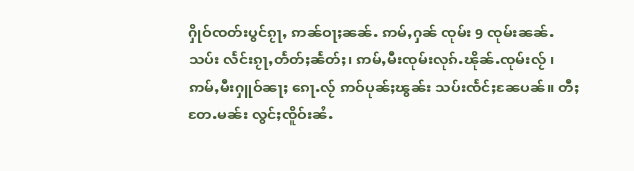ႁိုဝ်ၸတ်းပွင်ၵႂႃႇ ဢၼ်ဝႃႈၼၼ်ႉ ဢမ်ႇႁၼ် ၸုမ်း 9 ၸုမ်းၼၼ်ႉ သပ်း လႅင်းၵႂႃႇတႅတ်ႈၼႅတ်ႈ၊ ဢမ်ႇမီးၸုမ်းလုၵ်ႉၽိုၼ်ႉၸုမ်းလႂ် ၊ ဢမ်ႇမီးႁူဝ်ၼႃႈ ၵေႃႉလႂ် ဢဝ်ပုၼ်ႈၽွၼ်း သပ်းၸႅင်ႈၼႄပၼ်။ တီႈတႄႉမၼ်း လွင်ႈၸိူဝ်းၼႆႉ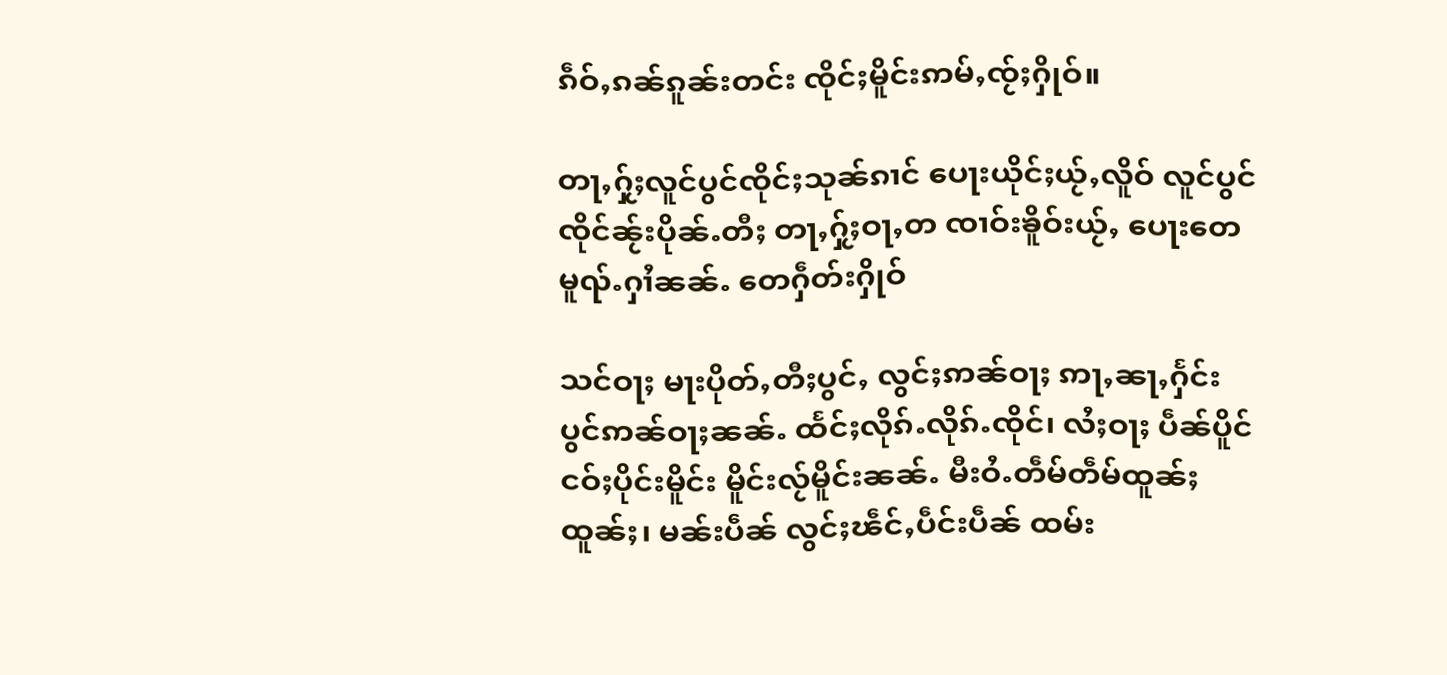ၵဵဝ်ႇၵၼ်ၵူၼ်းတင်း ၸိုင်ႈမိူင်းဢမ်ႇၸႂ်ႈႁိုဝ်။

တႃႇႁႂ်ႈလူင်ပွင်ၸိုင်ႈသုၼ်ၵၢင် ပေႃးယိုင်ႈယႂ်ႇလိူဝ် လူင်ပွင်ၸိုင်ၼႂ်းပိုၼ်ႉတီႈ တႃႇႁႂ်ႈဝႃႇတ ၸၢဝ်းၶိူဝ်းယႂ်ႇ ပေႃးတေမူၺ်ႉႁၢႆၼၼ်ႉ တေႁဵတ်းႁိုဝ်

သင်ဝႃႈ မႃးပိုတ်ႇတီႈပွင်ႇ လွင်ႈဢၼ်ဝႃႈ ဢႃႇၼႃႇႁႅင်းပွင်ဢၼ်ဝႃႈၼၼ်ႉ ထႅင်ႈလိုၵ်ႉလိုၵ်ႉၸိုင်၊ လႆႈဝႃႈ ပဵၼ်ပိူင်ငဝ်ႈပိုင်းမိူင်း မိူင်းလႂ်မိူင်းၼၼ်ႉ မီးဝႆႉတဵမ်တဵမ်ထူၼ်ႈထူၼ်ႈ၊ မၼ်းပဵၼ် လွင်ႈၽဵင်ႇပဵင်းပဵၼ် ထမ်း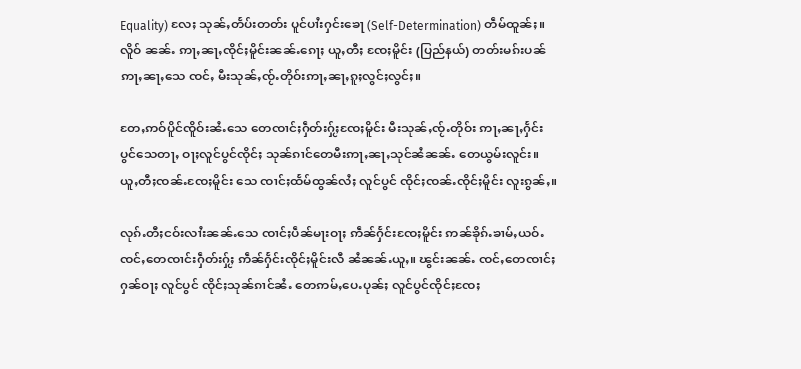Equality) လႄႈ သုၼ်ႇတႅပ်းတတ်း ပူင်ပၢႆးႁင်းၶေႃ (Self-Determination) တဵမ်ထူၼ်ႈ။ လိူဝ် ၼၼ်ႉ ဢႃႇၼႃႇၸိုင်ႈမိူင်းၼၼ်ႉၵေႃႈ ယူႇတီႈ ၸႄႈမိူင်း (ပြည်နယ်) တတ်းမၵ်းပၼ်ဢႃႇၼႃႇသေ ၸင်ႇ မီးသုၼ်ႇၸႂ်ႉတိုဝ်းဢႃႇၼႃႇၵူႈလွင်ႈလွင်ႈ။

တႄႇဢဝ်ပိူင်ၸိူဝ်းၼႆႉသေ တေၸၢင်ႈႁဵတ်းႁႂ်ႈၸႄႈမိူင်း မီးသုၼ်ႇၸႂ်ႉတိုဝ်း ဢႃႇၼႃႇႁႅင်းပွင်သေတႃႇ ဝႃႈလူင်ပွင်ၸိုင်ႈ သုၼ်ၵၢင်တေမီးဢႃႇၼႃႇသုင်ၼႆၼၼ်ႉ တေယွမ်းလူင်း။ ယူႇတီႈၸၼ်ႉၸႄႈမိူင်း သေ ၸၢင်ႈထႅမ်ထွၼ်လႆႈ လူင်ပွင် ၸိုင်ႈၸၼ်ႉၸိုင်ႈမိူင်း လူးၵွၼ်ႇ။

လုၵ်ႉတီႈငဝ်းလၢႆးၼၼ်ႉသေ ၸၢင်ႈပဵၼ်မႃးဝႃႈ ဢဵၼ်ႁႅင်းၸႄႈမိူင်း ဢၼ်ၶိုၵ်ႉၶၢမ်ႇယဝ်ႉ ၸင်ႇတေၸၢင်းႁဵတ်းႁႂ်ႈ ဢဵၼ်ႁႅင်းၸိုင်ႈမိူင်းလီ ၼႆၼၼ်ႉယူႇ။ ၽွင်းၼၼ်ႉ ၸင်ႇတေၸၢင်ႈႁၼ်ဝႃႈ လူင်ပွင် ၸိုင်ႈသုၼ်ၵၢင်ၼႆႉ တေဢမ်ႇပေႉပုၼ်ႈ လူင်ပွင်ၸိုင်ႈၸႄႈ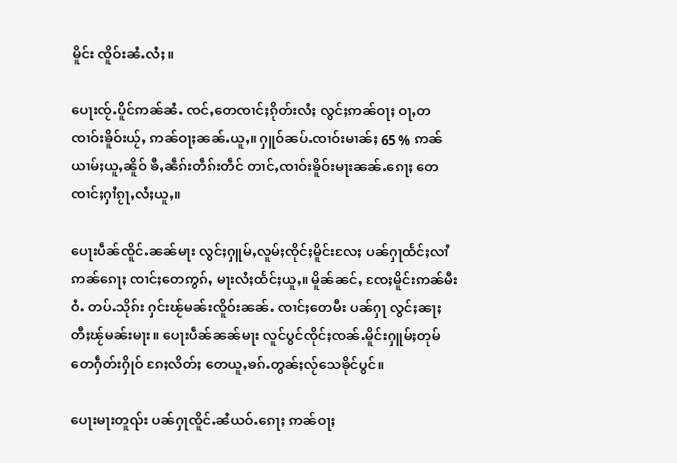မိူင်း ၸိူဝ်းၼႆႉလႆႈ။

ပေႃးၸႂ်ႉပိူင်ဢၼ်ၼႆႉ ၸင်ႇတေၸၢင်ႈၵိုတ်းလႆႈ လွင်ႈဢၼ်ဝႃႈ ဝႃႇတ ၸၢဝ်းၶိူဝ်းယႂ်ႇ ဢၼ်ဝႃႈၼၼ်ႉယူႇ။ ႁူဝ်ၼပ်ႉၸၢဝ်းမၢၼ်ႈ 65 % ဢၼ်ယၢမ်ႈယူႇၼိူဝ် ၶီႇၼဵၵ်းတဵၵ်းတဵင် တၢင်ႇၸၢဝ်းၶိူဝ်းမႃးၼၼ်ႉၵေႃႈ တေၸၢင်ႈႁၢႆၵႂႃႇလႆႈယူႇ။

ပေႃးပဵၼ်ၸိူင်ႉၼၼ်မႃး လွင်ႈႁူမ်ႇလူမ်ႈၸိုင်ႈမိူင်းလႄႈ ပၼ်ႁႃထႅင်ႈလၢႆဢၼ်ၵေႃႈ ၸၢင်ႈတေဢွၵ်ႇ မႃးလႆႈထႅင်ႈယူႇ။ မိူၼ်ၼင်ႇ ၸႄႈမိူင်းဢၼ်မီးဝႆႉ တပ်ႉသိုၵ်း ႁင်းၽႂ်မၼ်းၸိူဝ်းၼၼ်ႉ ၸၢင်ႈတေမီး ပၼ်ႁႃ လွင်ႈၼႃႈတီႈၽႂ်မၼ်းမႃး။ ပေႃးပဵၼ်ၼၼ်မႃး လူင်ပွင်ၸိုင်ႈၸၼ်ႉမိူင်းႁူမ်ႈတုမ် တေႁဵတ်းႁိုဝ် ၵႄႈလိတ်ႈ တေယူႇၶၵ်ႉတွၼ်ႈလႂ်သေၶိုင်ပွင်။

ပေႃးမႃးတူၺ်း ပၼ်ႁႃၸိူင်ႉၼႆယဝ်ႉၵေႃႈ ဢၼ်ဝႃႈ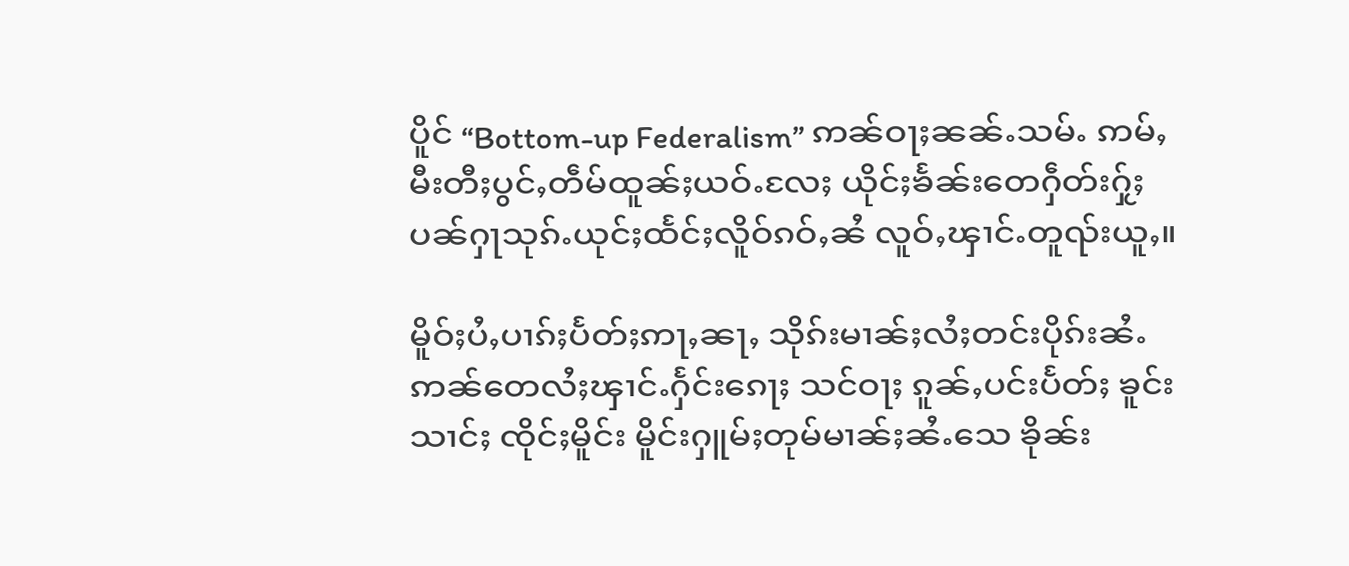ပိူင် “Bottom-up Federalism” ဢၼ်ဝႃႈၼၼ်ႉသမ်ႉ ဢမ်ႇမီးတီႈပွင်ႇတဵမ်ထူၼ်ႈယဝ်ႉလႄႈ ယိုင်ႈၶႅၼ်းတေႁဵတ်းႁႂ်ႈ ပၼ်ႁႃသုၵ်ႉယုင်ႈထႅင်ႈလိူဝ်ၵဝ်ႇၼႆ လူဝ်ႇၾၢင်ႉတူၺ်းယူႇ။

မိူဝ်ႈပႆႇပၢၵ်ႈပႅတ်ႈဢႃႇၼႃႇ သိုၵ်းမၢၼ်ႈလႆႈတင်းပိုၵ်းၼႆႉ ဢၼ်တေလႆႈၾၢင်ႉႁႅင်းၵေႃႈ သင်ဝႃႈ ၵူၼ်ႇပင်းပႅတ်ႈ ၶူင်းသၢင်ႈ ၸိုင်ႈမိူင်း မိူင်းႁူမ်ႈတုမ်မၢၼ်ႈၼႆႉသေ ၶိုၼ်း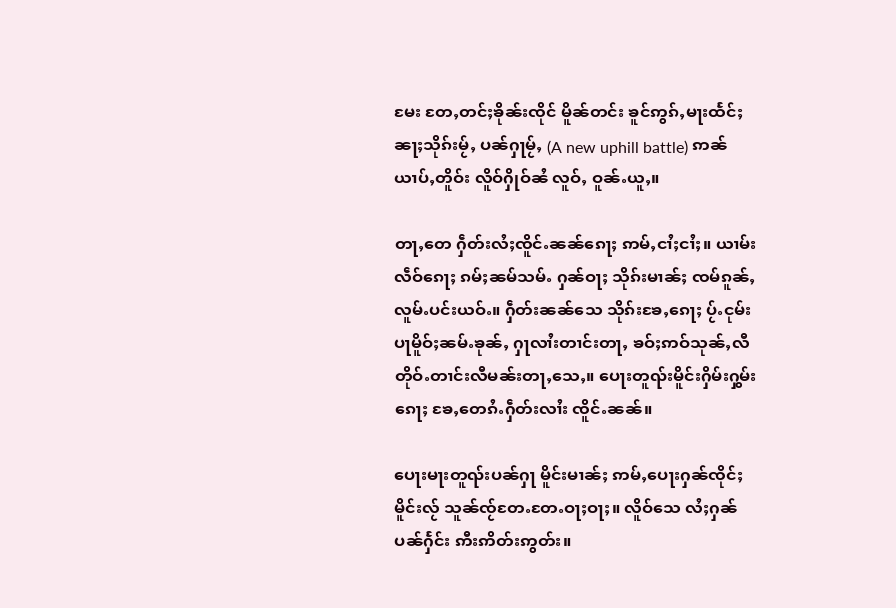မႄး တႄႇတင်ႈၶိုၼ်းၸိုင် မိူၼ်တင်း ၶူင်ဢွၵ်ႇမႃးထႅင်ႈ ၼႃႈသိုၵ်းမႂ်ႇ ပၼ်ႁႃမႂ်ႇ (A new uphill battle) ဢၼ်ယၢပ်ႇတိူဝ်း လိူဝ်ႁိုဝ်ၼႆ လူဝ်ႇ ဝူၼ်ႉယူႇ။

တႃႇတေ ႁဵတ်းလႆႈၸိူင်ႉၼၼ်ၵေႃႈ ဢမ်ႇငၢႆႈငၢႆႈ။ ယၢမ်းလဵဝ်ၵေႃႈ ၵမ်ႈၼမ်သမ်ႉ ႁၼ်ဝႃႈ သိုၵ်းမၢၼ်ႈ ၸမ်ၵူၼ်ႇလူမ်ႉပင်းယဝ်ႉ။ ႁဵတ်းၼၼ်သေ သိုၵ်းၶႄႇၵေႃႈ ပႂ်ႉငုမ်းပႃမိူဝ်ႈၼမ်ႉၶုၼ်ႇ ႁႃလၢႆးတၢင်းတႃႇ ၶဝ်ႈဢဝ်သုၼ်ႇလီ တိုဝ်ႉတၢင်းလီမၼ်းတႃႇသေႇ။ ပေႃးတူၺ်းမိူင်းႁိမ်းႁွမ်းၵေႃႈ ၶႄႇတေၵႆႉႁဵတ်းလၢႆး ၸိူင်ႉၼၼ်။

ပေႃးမႃးတူၺ်းပၼ်ႁႃ မိူင်းမၢၼ်ႈ ဢမ်ႇပေႃးႁၼ်ၸိုင်ႈမိူင်းလႂ် သူၼ်ၸႂ်တႄႉတႄႉဝႃႈဝႃႈ။ လိူဝ်သေ လႆႈႁၼ်ပၼ်ႁႅင်း ဢီးဢိတ်းဢွတ်း။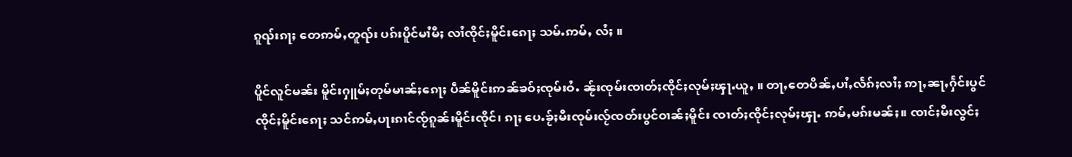ၵူၺ်းၵႃႈ တေဢမ်ႇတူၺ်း ပၵ်းပိူင်မၢႆမီႈ လၢႆၸိုင်ႈမိူင်းၵေႃႈ သမ်ႉဢမ်ႇ လႆႈ ။

ပိူင်လူင်မၼ်း မိူင်းႁူမ်ႈတုမ်မၢၼ်ႈၵေႃႈ ပဵၼ်မိူင်းဢၼ်ၶဝ်ႈၸုမ်းဝႆႉ ၼႂ်းၸုမ်းၸၢတ်ႈၸိုင်ႈလုမ်ႈၾႃႉယူႇ ။ တႃႇတေပိၼ်ႇပၢႆႇလႅၵ်ႈလၢႆႈ ဢႃႇၼႃႇႁႅင်းပွင် ၸိုင်ႈမိူင်းၵေႃႈ သင်ဢမ်ႇပႃးၵၢင်ၸႂ်ၵူၼ်းမိူင်းၸိုင်၊ ၵႃႈ ပေႉၶႂ်ႈမီးၸုမ်းလႂ်ၸတ်းပွင်ဝၢၼ်ႈမိူင်း ၸၢတ်ႈၸိုင်ႈလုမ်ႈၾႃႉ ဢမ်ႇမၵ်းမၼ်ႈ။ ၸၢင်ႈမီးလွင်ႈ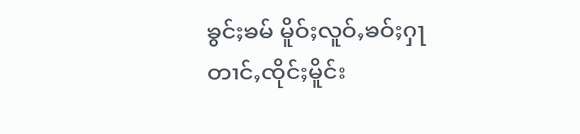ၶွင်ႈၶမ် မိူဝ်ႈလူဝ်ႇၶဝ်ႈႁႃတၢင်ႇၸိုင်ႈမိူင်း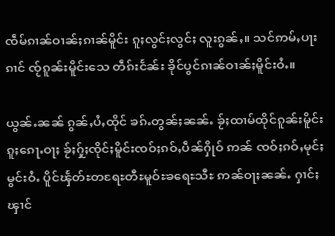ၸဵမ်ၵၢၼ်ဝၢၼ်ႈၵၢၼ်မိူင်း ၵူႈလွင်ႈလွင်ႈ လူးၵွၼ်ႇ။ သင်ဢမ်ႇပႃး ၵၢင် ၸႂ်ၵူၼ်းမိူင်းသေ တဵၵ်းငႅၼ်း ၶိုင်ပွင်ၵၢၼ်ဝၢၼ်ႈမိူင်းဝႆႉ။

ယွၼ်ႉၼၼ် ၵွၼ်ႇပႆႇထိုင် ၶၵ်ႉတွၼ်ႈၼၼ်ႉ ၶႂ်ႈထၢမ်ထိုင်ၵူၼ်းမိူင်းၵူႈၵေႃႉဝႃႈ ၶႂ်ႈႁႂ်ႈၸိုင်ႈမိူင်းၸဝ်ႈၵဝ်ႇပဵၼ်ႁိုဝ် ဢၼ် ၸဝ်ႈၵဝ်ႇမုင်ႈမွင်းဝႆႉ ပိူင်ၾႅတ်ႊတရႄႊတီႊမူဝ်ႊၶရေႊသီႊ ဢၼ်ဝႃႈၼၼ်ႉ ႁၢင်ႈၾၢင်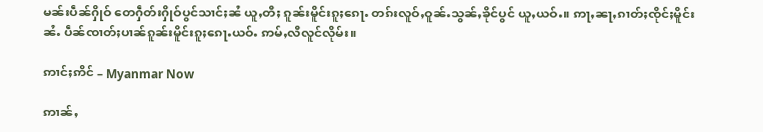မၼ်းပဵၼ်ႁိုဝ် တေႁဵတ်းႁိုဝ်ပွင်သၢင်ႈၼႆ ယူႇတီႈ ၵူၼ်းမိူင်းၵူႈၵေႃႉ တၵ်းလူဝ်ႇဝူၼ်ႉသွၼ်ႇၶိုင်ပွင် ယူႇယဝ်ႉ။ ဢႃႇၼႃႇၵၢတ်ႈၸိုင်ႈမိူင်းၼႆႉ ပဵၼ်ၸၢတ်ႈပၢၼ်ၵူၼ်းမိူင်းၵူႈၵေႃႉယဝ်ႉ ဢမ်ႇလီလူင်လိုမ်း။

ဢၢင်ႈဢိင် – Myanmar Now

ဢၢၼ်ႇ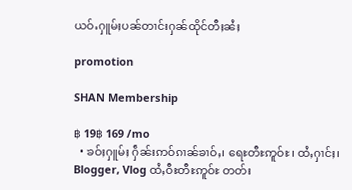ယဝ်ႉႁူမ်ႈပၼ်တၢင်းႁၼ်ထိုင်တီႈၼႆႈ

promotion

SHAN Membership

฿ 19฿ 169 /mo
  • ၶဝ်ႈႁူမ်ႈ ႁဵၼ်းဢဝ်ၵၢၼ်ၶၢဝ်ႇ၊ ရေႊတီႊဢူဝ်ႊ၊ ထႆႇႁၢင်ႈ၊ Blogger, Vlog ထႆႇဝီႊတီႊဢူဝ်ႊ တတ်း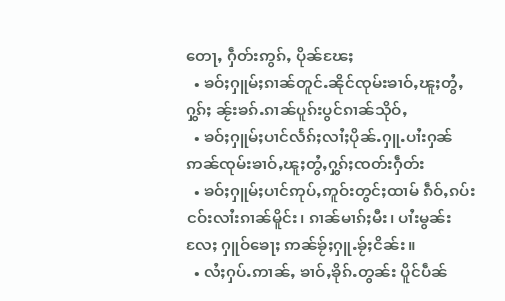တေႃႇ ႁဵတ်းဢွၵ်ႇ ပိုၼ်ၽႄႈ
  • ၶဝ်ႈႁူမ်ႈၵၢၼ်တူင်ႉၼိုင်ၸုမ်းၶၢဝ်ႇၽူႈတွႆႇႁွၵ်ႈ ၼႂ်းၶၵ်ႉၵၢၼ်ပူၵ်းပွင်ၵၢၼ်သိုဝ်ႇ
  • ၶဝ်ႈႁူမ်ႈပၢင်လႅၵ်ႈလၢႆႈပိုၼ်ႉႁူႉပၢႆးႁၼ် ဢၼ်ၸုမ်းၶၢဝ်ႇၽူႈတွႆႇႁွၵ်ႈၸတ်းႁဵတ်း
  • ၶဝ်ႈႁူမ်ႈပၢင်ဢုပ်ႇဢူဝ်းတွင်ႈထၢမ် ၵဵဝ်ႇၵပ်းငဝ်းလၢႆးၵၢၼ်မိူင်း၊ ၵၢၼ်မၢၵ်ႈမီး၊ ပၢႆးမွၼ်း လႄႈ ႁူဝ်ၶေႃႈ ဢၼ်ၶႂ်ႈႁူႉၶႂ်ႈငိၼ်း။
  • လႆႈႁပ်ႉဢၢၼ်ႇ ၶၢဝ်ႇၶိုၵ်ႉတွၼ်း ပိူင်ပဵၼ်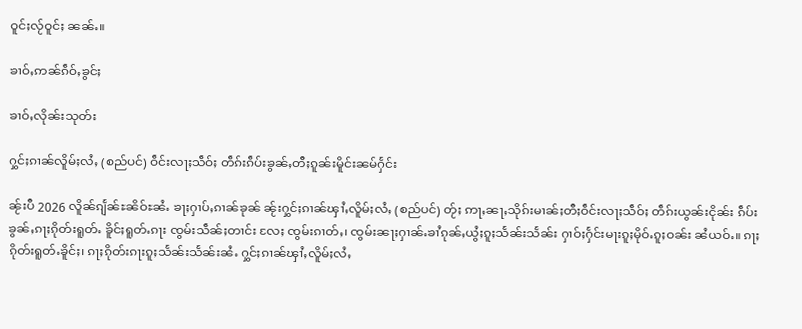ဝူင်ႈလႂ်ဝူင်ႈ ၼၼ်ႉ။

ၶၢဝ်ႇဢၼ်ၵဵဝ်ႇၶွင်ႈ

ၶၢဝ်ႇလိုၼ်းသုတ်း

ႁွင်ႈၵၢၼ်လိူမ်ႈလႆႇ (စည်ပင်) ဝဵင်းလႃႈသဵဝ်ႈ တဵၵ်းၵဵပ်းၶွၼ်ႇတီႈၵူၼ်းမိူင်းၼမ်ႁႅင်း

ၼႂ်းပီ 2026 လိူၼ်ၵျႅၼ်ႊၼိဝ်ႊၼႆႉ ၶႃႈႁၢပ်ႇၵၢၼ်ၶုၼ် ၼႂ်းႁွင်ႈၵၢၼ်ၾၢႆႇလိူမ်ႈလႆႇ (စည်ပင်) တႂ်ႈ ဢႃႇၼႃႇသိုၵ်းမၢၼ်ႈတီႈဝဵင်းလႃႈသဵဝ်ႈ တဵၵ်းယွၼ်းငိုၼ်း ၵဵပ်းၶွၼ်ႇၵႃႈၵိုတ်းရူတ်ႉ ၶိူင်ႈရူတ်ႉၵႃး ၸွမ်းသဵၼ်ႈတၢင်း လႄႈ ၸွမ်းၵၢတ်ႇ၊ ၸွမ်းၼႃႈႁၢၼ်ႉၶၢႆၵုၼ်ႇယွႆႈၵူႈသႅၼ်းသႅၼ်း ႁၢဝ်ႈႁႅင်းမႃးၵူႈမိုဝ်ႉၵူႈဝၼ်း ၼႆယဝ်ႉ။ ၵႃႈၵိုတ်းရူတ်ႉၶိူင်ႈ၊ ၵႃႈၵိုတ်းၵႃးၵူႈသႅၼ်းသႅၼ်းၼႆႉ ႁွင်ႈၵၢၼ်ၾၢႆႇလိူမ်ႈလႆႇ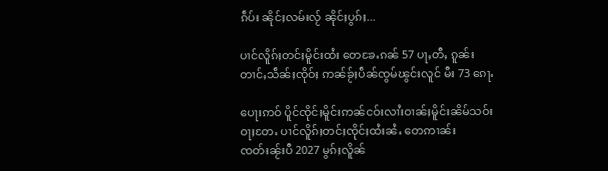ၵဵပ်း ၼိုင်ႈလမ်းလႂ် ၼိုင်ႈပွၵ်ႈ...

ပၢင်လိူၵ်ႈတင်ႈမိူင်းထႆး တေၶႄႉၵၼ် 57 ပႃႇတီႇ ၵူၼ်းတၢင်ႇသဵၼ်ႈၸိုဝ်ႈ ဢၼ်ၶႂ်ႈပဵၼ်ၸွမ်ၽွင်းလူင် မီး 73 ၵေႃႉ

ပေႃးဢဝ် ပိူင်ၸိုင်ႈမိူင်းဢၼ်ငဝ်းလၢႆးဝၢၼ်ႈမိူင်းၼိမ်သဝ်းဝႃႈတႄႉ ပၢင်လိူၵ်ႈတင်ႈၸိုင်ႈထႆးၼႆႉ တေဢၢၼ်းၸတ်းၼႂ်းပီ 2027 မွၵ်ႈလိူၼ်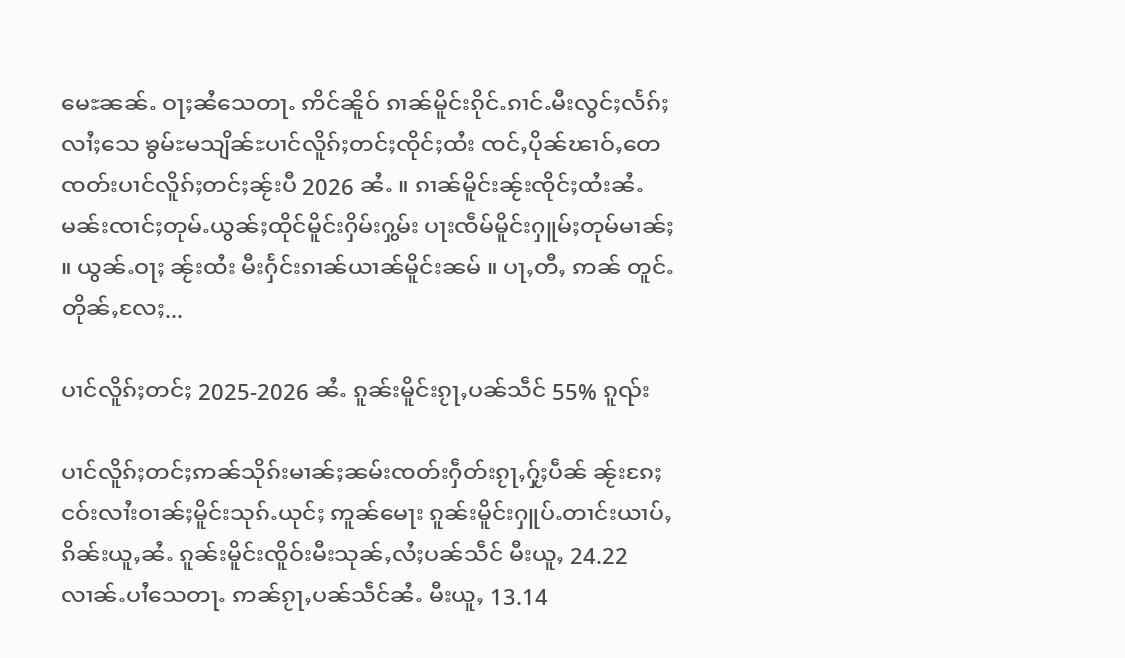မေႊၼၼ်ႉ ဝႃႈၼႆသေတႃႉ ဢိင်ၼိူဝ် ၵၢၼ်မိူင်းၵိုင်ႉၵၢင်ႉမီးလွင်ႈလႅၵ်ႈလၢႆႈသေ ၶွမ်ႊမသျိၼ်ႊပၢင်လိူၵ်ႈတင်ႈၸိုင်ႈထႆး ၸင်ႇပိုၼ်ၽၢဝ်ႇတေၸတ်းပၢင်လိူၵ်ႈတင်ႈၼႂ်းပီ 2026 ၼႆႉ ။ ၵၢၼ်မိူင်းၼႂ်းၸိုင်ႈထႆးၼႆႉ မၼ်းၸၢင်ႈတုမ်ႉယွၼ်ႈထိုင်မိူင်းႁိမ်းႁွမ်း ပႃးၸဵမ်မိူင်းႁူမ်ႈတုမ်မၢၼ်ႈ ။ ယွၼ်ႉဝႃႈ ၼႂ်းထႆး မီးႁႅင်းၵၢၼ်ယၢၼ်မိူင်းၼမ် ။ ပႃႇတီႇ ဢၼ် တူင်ႉတိုၼ်ႇလႄႈ...

ပၢင်လိူၵ်ႈတင်ႈ 2025-2026 ၼႆႉ ၵူၼ်းမိူင်းၵႂႃႇပၼ်သဵင် 55% ၵူၺ်း

ပၢင်လိူၵ်ႈတင်ႈဢၼ်သိုၵ်းမၢၼ်ႈၼမ်းၸတ်းႁဵတ်းၵႂႃႇႁႂ်ႈပဵၼ် ၼႂ်းၵႄႈငဝ်းလၢႆးဝၢၼ်ႈမိူင်းသုၵ်ႉယုင်ႈ ဢူၼ်မေႃး ၵူၼ်းမိူင်းႁူပ်ႉတၢင်းယၢပ်ႇၵိၼ်းယူႇၼႆႉ ၵူၼ်းမိူင်းၸိူဝ်းမီးသုၼ်ႇလႆႈပၼ်သဵင် မီးယူႇ 24.22 လၢၼ်ႉပၢႆသေတႃႉ ဢၼ်ၵႂႃႇပၼ်သဵင်ၼႆႉ မီးယူႇ 13.14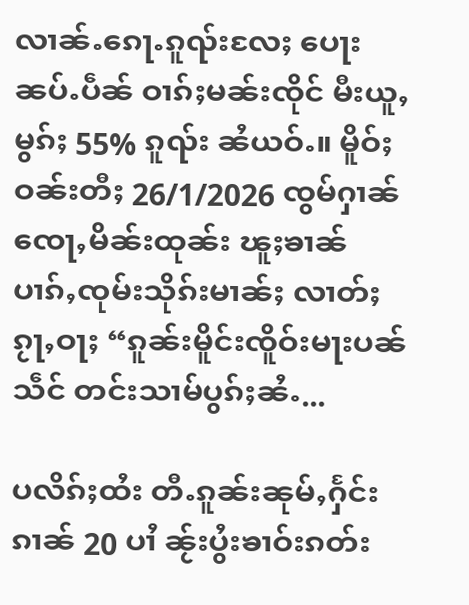လၢၼ်ႉၵေႃႉၵူၺ်းလႄႈ ပေႃးၼပ်ႉပဵၼ် ဝၢၵ်ႈမၼ်းၸိုင် မီးယူႇမွၵ်ႈ 55% ၵူၺ်း ၼႆယဝ်ႉ။ မိူဝ်ႈဝၼ်းတီႈ 26/1/2026 ၸွမ်ႁၢၼ်ၸေႃႇမိၼ်းထုၼ်း ၽူႈၶၢၼ်ပၢၵ်ႇၸုမ်းသိုၵ်းမၢၼ်ႈ လၢတ်ႈၵႂႃႇဝႃႈ “ၵူၼ်းမိူင်းၸိူဝ်းမႃးပၼ်သဵင် တင်းသၢမ်ပွၵ်ႈၼႆႉ...

ပလိၵ်ႈထႆး တီႉၵူၼ်းၼုမ်ႇႁႅင်းၵၢၼ် 20 ပၢႆ ၼႂ်းပွႆးၶၢဝ်းၵတ်း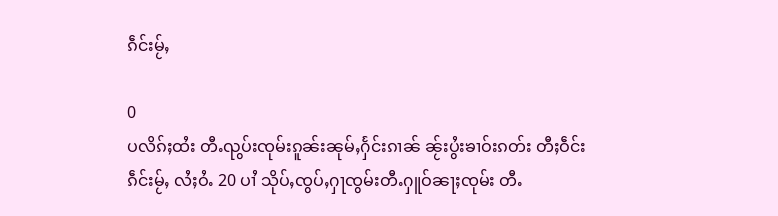ၵဵင်းမႂ်ႇ

0
ပလိၵ်ႈထႆး တီႉၺွပ်းၸုမ်းၵူၼ်းၼုမ်ႇႁႅင်းၵၢၼ် ၼႂ်းပွႆးၶၢဝ်းၵတ်း တီႈဝဵင်းၵဵင်းမႂ်ႇ လႆႈဝႆႉ 20 ပၢႆ သိုပ်ႇၸွပ်ႇႁႃၸွမ်းတီႉႁူဝ်ၼႃႈၸုမ်း တီႉ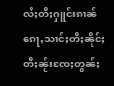လႆႈတီႈႁူင်းၵၢၼ်ၵေႃႇသၢင်ႈတီႈၼိုင်ႈ တီႈၼႂ်းၸႄႈတွၼ်ႈ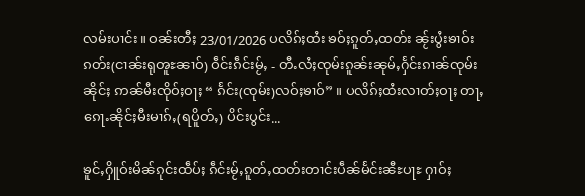လမ်းပၢင်း။ ဝၼ်းတီႈ 23/01/2026 ပလိၵ်ႈထႆး ၶဝ်ႈၵူတ်ႇထတ်း ၼႂ်းပွႆးၶၢဝ်းၵတ်း(ငၢၼ်းရုၻူႊၼၢဝ်) ဝဵင်းၵဵင်းမႂ်ႇ - တီႉလႆႈၸုမ်းၵူၼ်းၼုမ်ႇႁႅင်းၵၢၼ်ၸုမ်းၼိုင်ႈ ဢၼ်မီးၸိုဝ်ႈဝႃႈ “ ၵႅင်း(ၸုမ်း)လဝ်ႈၶၢဝ်” ။ ပလိၵ်ႈထႆးလၢတ်ႈဝႃႈ တႃႇၵေႃႉၼိုင်ႈမီးမၢၵ်ႇ(ရပိူတ်ႇ) ပိင်းပွင်း...

ၶူင်ႇႁိူဝ်းမိၼ်ၵုင်းထဵပ်ႈ ၵဵင်းမႂ်ႇၵူတ်ႇထတ်းတၢင်းပဵၼ်မႅင်းၼီႊပႃႊ ႁၢဝ်ႈ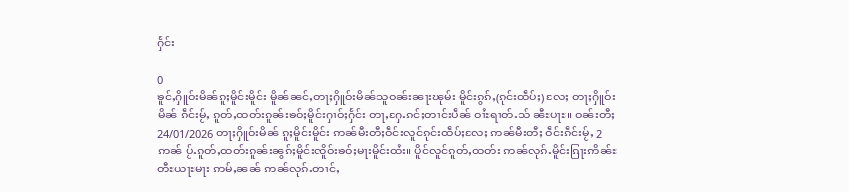ႁႅင်း

0
ၶူင်ႇႁိူဝ်းမိၼ်ၵူႈမိူင်းမိူင်း မိူၼ်ၼင်ႇတႃႈႁိူဝ်းမိၼ်သူဝၼ်းၼႃးၽုမ်း မိူင်းၵွၵ်ႇ(ၵုင်းထဵပ်ႈ) လႄႈ တႃႈႁိူဝ်းမိၼ် ၵဵင်းမႂ်ႇ ၵူတ်ႇထတ်းၵူၼ်းၶဝ်ႈမိူင်းႁၢဝ်ႈႁႅင်း တႃႇႁႄႉၵင်ႈတၢင်းပဵၼ် ဝၢႆႊရၢတ်ႉသ် ၼီႊပႃႊ။ ဝၼ်းတီႈ 24/01/2026 တႃႈႁိူဝ်းမိၼ် ၵူႈမိူင်းမိူင်း ဢၼ်မီးတီႈဝဵင်းလူင်ၵုင်းထဵပ်ႈလႄႈ ဢၼ်မီးတီႈ ဝဵင်းၵဵင်းမႂ်ႇ 2 ဢၼ် ပႂ်ႉၵူတ်ႇထတ်းၵူၼ်းၼွၵ်ႈမိူင်းၸိူဝ်းၶဝ်ႈမႃးမိူင်းထႆး။ ပိူင်လူင်ၵူတ်ႇထတ်း ဢၼ်လုၵ်ႉမိူင်းၵြႃးဢိၼ်ႊတီႊယႃႊမႃး ဢမ်ႇၼၼ် ဢၼ်လုၵ်ႉတၢင်ႇ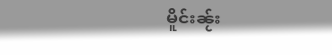မိူင်းၼႂ်း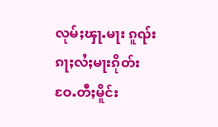လုမ်ႈၾႃႉမႃး ၵူၺ်းၵႃႈလႆႈမႃးၵိုတ်းဝႄႉတီႈမိူင်း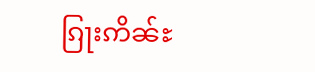ၵြႃးဢိၼ်ႊ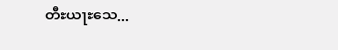တီႊယႃႊသေ...